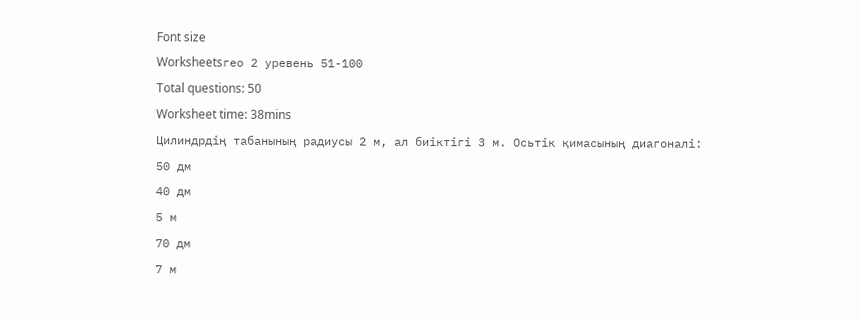Font size
Worksheetsгео 2 уревень 51-100
Total questions: 50
Worksheet time: 38mins
Цилиндрдің табанының радиусы 2 м, ал биіктігі 3 м. Осьтік қимасының диагоналі:
50 дм
40 дм
5 м
70 дм
7 м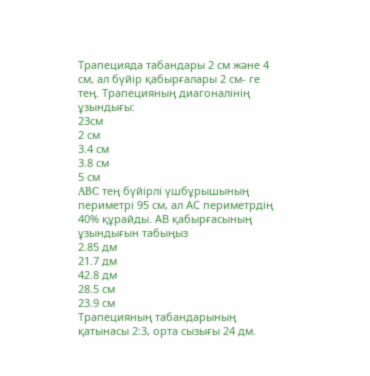Трапецияда табандары 2 cм және 4 см, ал бүйір қабырғалары 2 см- ге тең. Трапецияның диагоналінің ұзындығы:
23см
2 см
3.4 см
3.8 см
5 см
ABC тең бүйірлі үшбұрышының периметрі 95 см, ал АС периметрдің 40% құрайды. АВ қабырғасының ұзындығын табыңыз
2.85 дм
21.7 дм
42.8 дм
28.5 см
23.9 см
Трапецияның табандарының қатынасы 2:3, орта сызығы 24 дм.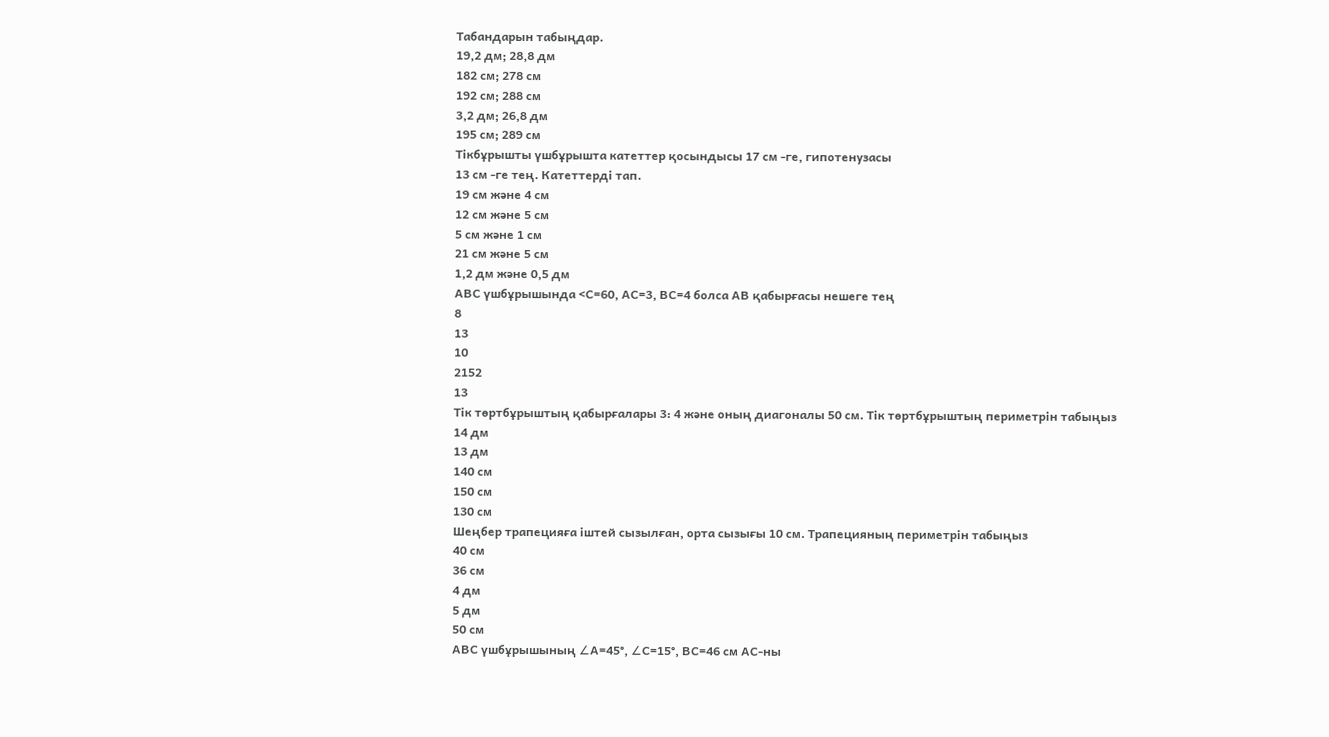Табандарын табыңдар.
19,2 дм; 28,8 дм
182 см; 278 см
192 см; 288 см
3,2 дм; 26,8 дм
195 см; 289 см
Тікбұрышты үшбұрышта катеттер қосындысы 17 см -ге, гипотенузасы
13 см -ге тең. Катеттерді тап.
19 см және 4 см
12 см және 5 см
5 см және 1 см
21 см және 5 см
1,2 дм және 0,5 дм
АВС үшбұрышында <С=60, АС=3, ВС=4 болса АВ қабырғасы нешеге тең
8
13
10
2152
13
Тік төртбұрыштың қабырғалары 3: 4 және оның диагоналы 50 см. Тік төртбұрыштың периметрін табыңыз
14 дм
13 дм
140 см
150 см
130 см
Шеңбер трапецияға іштей сызылған, орта сызығы 10 см. Трапецияның периметрін табыңыз
40 см
36 см
4 дм
5 дм
50 см
АВС үшбұрышының ∠А=45°, ∠С=15°, ВС=46 см АС-ны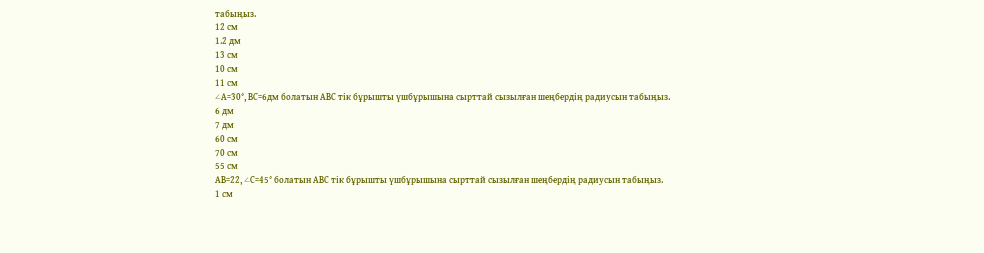табыңыз.
12 см
1.2 дм
13 см
10 см
11 см
∠А=30°, ВС=6дм болатын АВС тік бұрышты үшбұрышына сырттай сызылған шеңбердің радиусын табыңыз.
6 дм
7 дм
60 см
70 см
55 см
АВ=22, ∠С=45° болатын АВС тік бұрышты үшбұрышына сырттай сызылған шеңбердің радиусын табыңыз.
1 см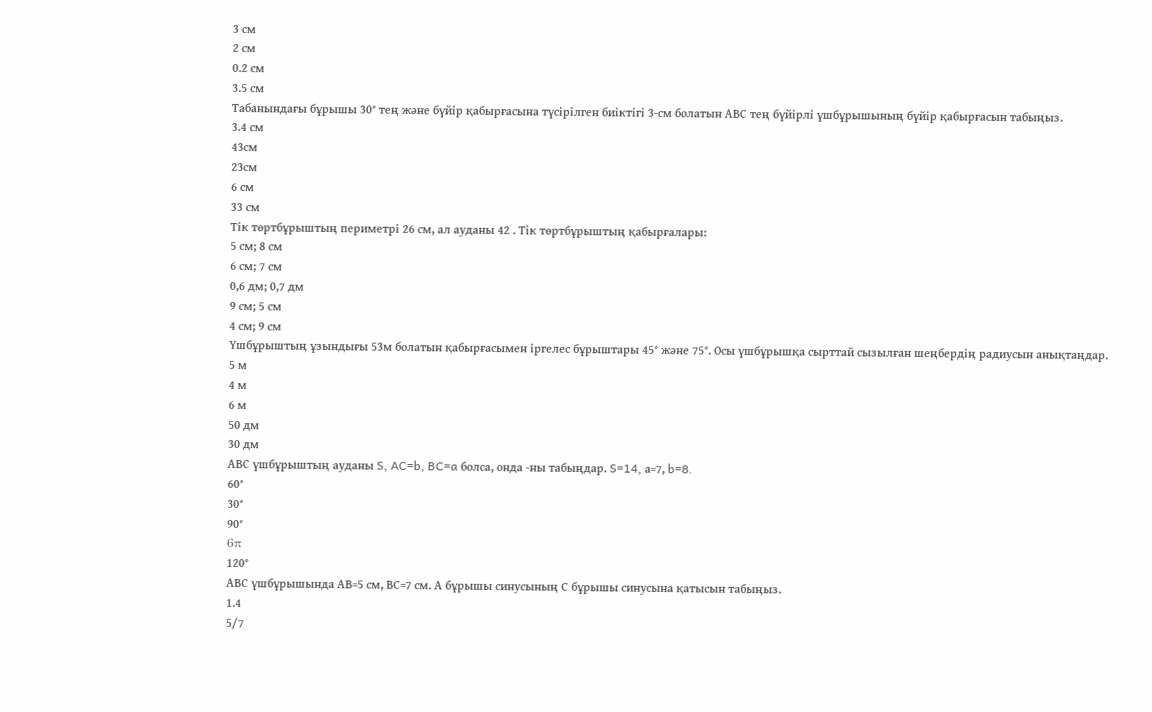3 см
2 см
0.2 см
3.5 см
Табанындағы бұрышы 30° тең және бүйір қабырғасына түсірілген биіктігі 3-см болатын АВС тең бүйірлі үшбұрышының бүйір қабырғасын табыңыз.
3.4 см
43см
23см
6 см
33 см
Тік төртбұрыштың периметрі 26 см, ал ауданы 42 . Тік төртбұрыштың қабырғалары:
5 см; 8 см
6 см; 7 см
0,6 дм; 0,7 дм
9 см; 5 см
4 см; 9 см
Үшбұрыштың ұзындығы 53м болатын қабырғасымен іргелес бұрыштары 45° және 75°. Осы үшбұрышқа сырттай сызылған шеңбердің радиусын анықтаңдар.
5 м
4 м
6 м
50 дм
30 дм
АВС үшбұрыштың ауданы S, AC=b, BC=a болса, онда -ны табыңдар. S=14, а=7, b=8.
60°
30°
90°
6π
120°
АВС үшбұрышында АВ=5 см, ВС=7 см. А бұрышы синусының С бұрышы синусына қатысын табыңыз.
1.4
5/7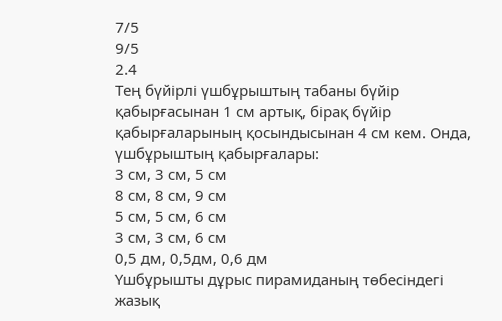7/5
9/5
2.4
Тең бүйірлі үшбұрыштың табаны бүйір қабырғасынан 1 см артық, бірақ бүйір қабырғаларының қосындысынан 4 см кем. Онда, үшбұрыштың қабырғалары:
3 см, 3 см, 5 см
8 см, 8 см, 9 см
5 см, 5 см, 6 см
3 см, 3 см, 6 см
0,5 дм, 0,5дм, 0,6 дм
Үшбұрышты дұрыс пирамиданың төбесіндегі жазық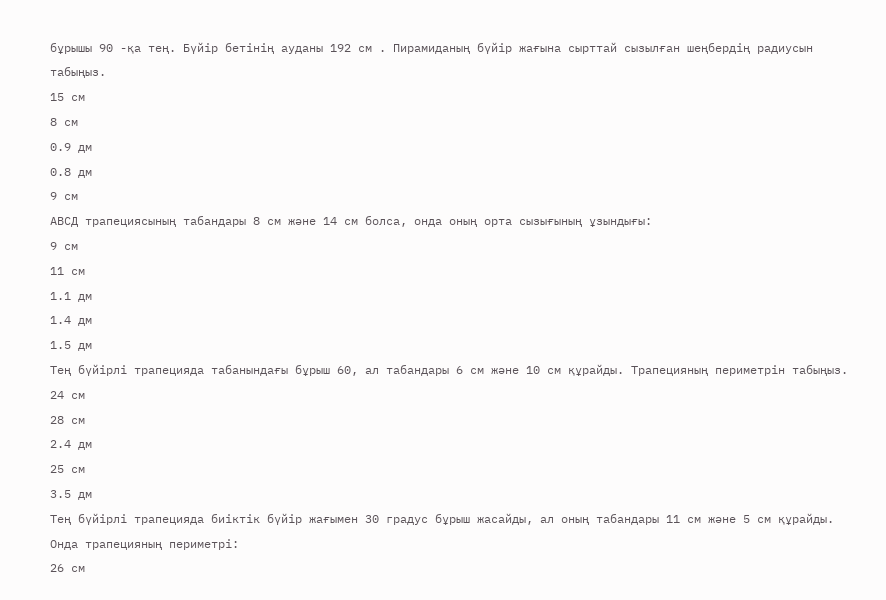бұрышы 90 -қа тең. Бүйір бетінің ауданы 192 см . Пирамиданың бүйір жағына сырттай сызылған шеңбердің радиусын табыңыз.
15 см
8 см
0.9 дм
0.8 дм
9 см
AВСД трапециясының табандары 8 см және 14 см болса, онда оның орта сызығының ұзындығы:
9 см
11 см
1.1 дм
1.4 дм
1.5 дм
Тең бүйірлі трапецияда табанындағы бұрыш 60, ал табандары 6 см және 10 см құрайды. Трапецияның периметрін табыңыз.
24 см
28 см
2.4 дм
25 см
3.5 дм
Тең бүйірлі трапецияда биіктік бүйір жағымен 30 градус бұрыш жасайды, ал оның табандары 11 см және 5 см құрайды. Онда трапецияның периметрі:
26 см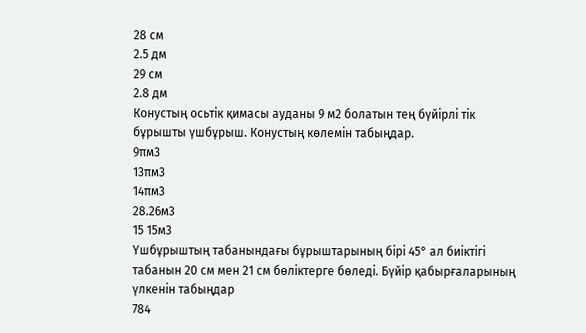28 см
2.5 дм
29 см
2.8 дм
Конустың осьтік қимасы ауданы 9 м2 болатын тең бүйірлі тік бұрышты үшбұрыш. Конустың көлемін табыңдар.
9πм3
13πм3
14πм3
28.26м3
15 15м3
Үшбұрыштың табанындағы бұрыштарының бірі 45° ал биіктігі табанын 20 см мен 21 см бөліктерге бөледі. Бүйір қабырғаларының үлкенін табыңдар
784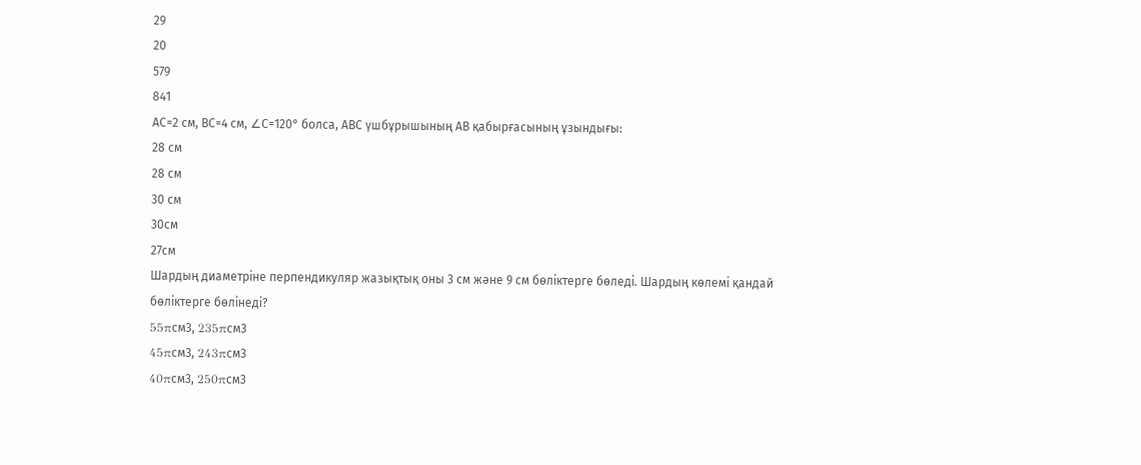29
20
579
841
АС=2 см, ВС=4 см, ∠С=120° болса, АВС үшбұрышының АВ қабырғасының ұзындығы:
28 см
28 см
30 см
30см
27см
Шардың диаметріне перпендикуляр жазықтық оны 3 см және 9 см бөліктерге бөледі. Шардың көлемі қандай бөліктерге бөлінеді?
55πсм3, 235πсм3
45πсм3, 243πсм3
40πсм3, 250πсм3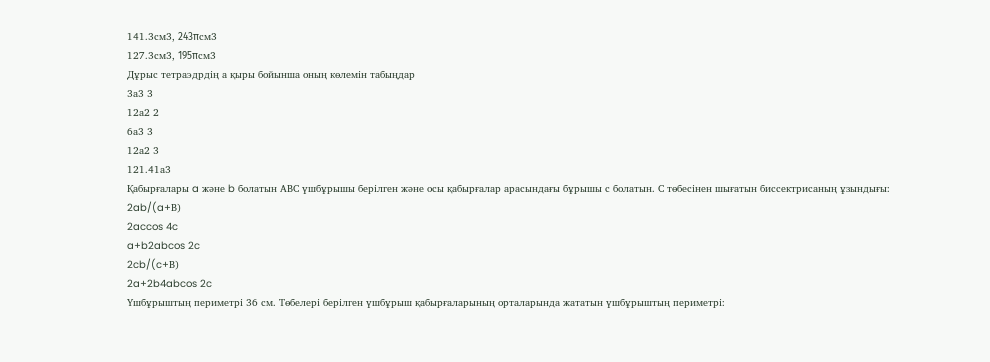141.3см3, 243πсм3
127.3см3, 195πсм3
Дұрыс тетраэдрдің а қыры бойынша оның көлемін табыңдар
3а3 3
12а2 2
6а3 3
12а2 3
121.41а3
Қабырғалары a және b болатын АВС үшбұрышы берілген және осы қабырғалар арасындағы бұрышы с болатын. С төбесінен шығатын биссектрисаның ұзындығы:
2ab/(a+В)
2accos 4c
a+b2abcos 2c
2cb/(c+В)
2a+2b4abcos 2c
Үшбұрыштың периметрі 36 см. Төбелері берілген үшбұрыш қабырғаларының орталарында жататын үшбұрыштың периметрі: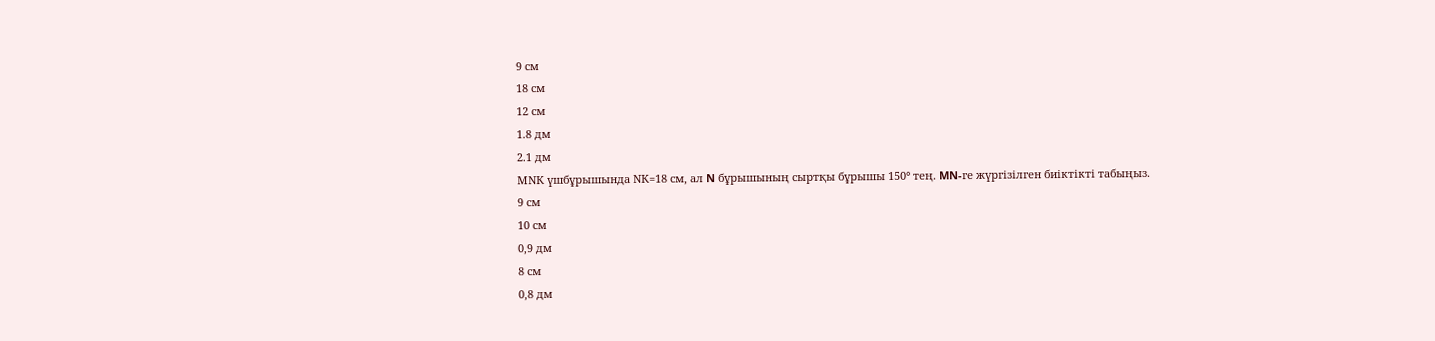9 см
18 см
12 см
1.8 дм
2.1 дм
МNК үшбұрышында NК=18 см, ал N бұрышының сыртқы бұрышы 150° тең. MN-ге жүргізілген биіктікті табыңыз.
9 см
10 см
0,9 дм
8 см
0,8 дм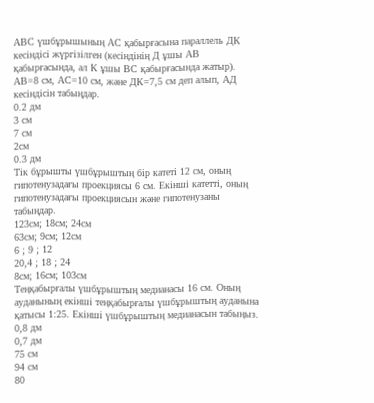АВС үшбұрышының АС қабырғасына параллель ДК кесіндісі жүргізілген (кесіндінің Д ұшы АВ қабырғасында, ал К ұшы ВС қабырғасында жатыр). АВ=8 см, АС=10 см, және ДК=7,5 см деп алып, АД кесіндісін табыңдар.
0.2 дм
3 см
7 см
2см
0.3 дм
Тік бұрышты үшбұрыштың бір катеті 12 см, оның гипотенузадағы проекциясы 6 см. Екінші катетті, оның гипотенузадағы проекциясын және гипотенузаны табыңдар.
123см; 18см; 24см
63см; 9см; 12см
6 ; 9 ; 12
20,4 ; 18 ; 24
8см; 16см; 103см
Теңқабырғалы үшбұрыштың медианасы 16 см. Оның ауданының екінші теңқабырғалы үшбұрыштың ауданына қатысы 1:25. Екінші үшбұрыштың медианасын табыңыз.
0,8 дм
0,7 дм
75 см
94 см
80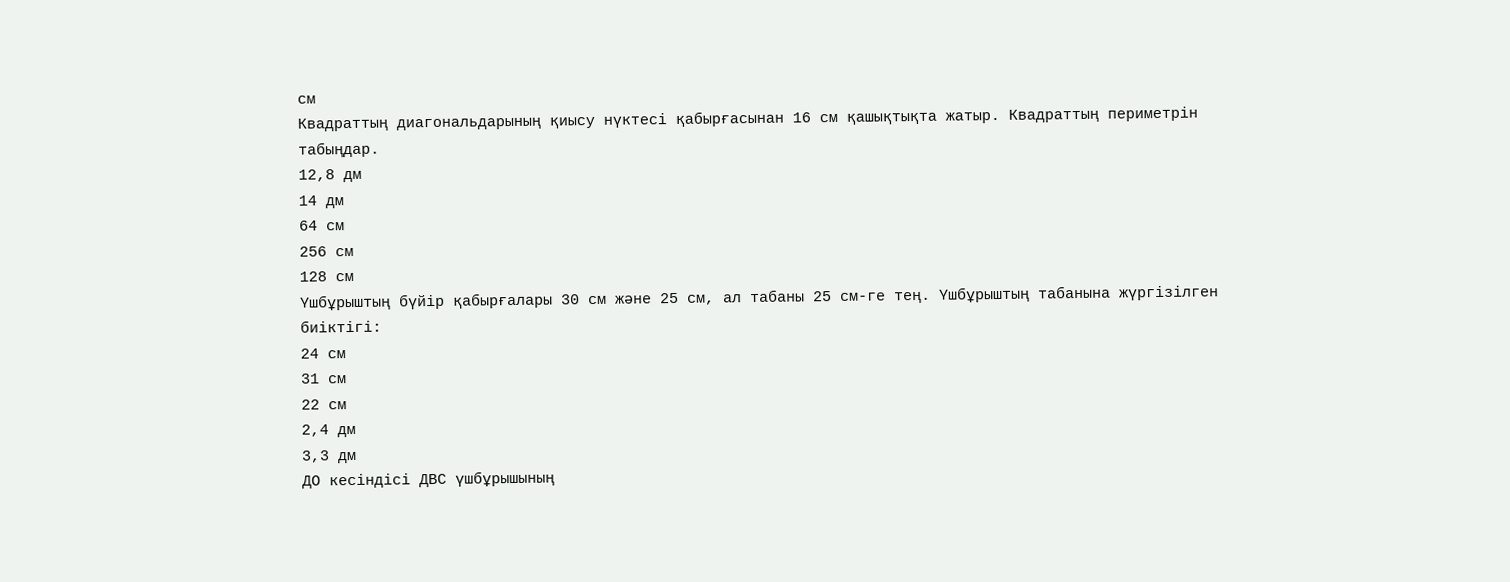см
Квадраттың диагональдарының қиысу нүктесі қабырғасынан 16 см қашықтықта жатыр. Квадраттың периметрін табыңдар.
12,8 дм
14 дм
64 см
256 см
128 см
Үшбұрыштың бүйір қабырғалары 30 см және 25 см, ал табаны 25 см-ге тең. Үшбұрыштың табанына жүргізілген биіктігі:
24 см
31 см
22 см
2,4 дм
3,3 дм
ДО кесіндісі ДВС үшбұрышының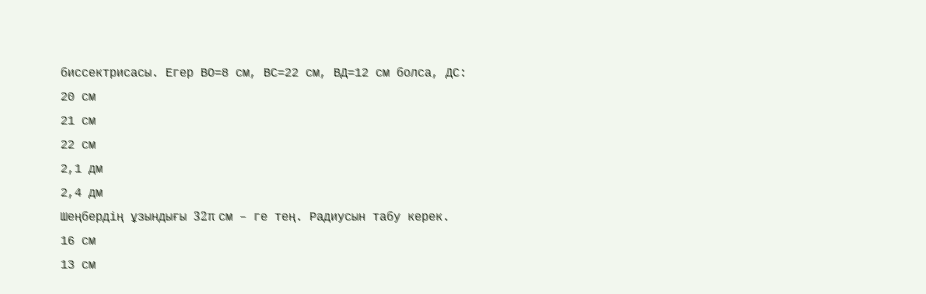биссектрисасы. Егер ВО=8 см, ВС=22 см, ВД=12 см болса, ДС:
20 см
21 см
22 см
2,1 дм
2,4 дм
Шеңбердің ұзындығы 32π см – ге тең. Радиусын табу керек.
16 см
13 см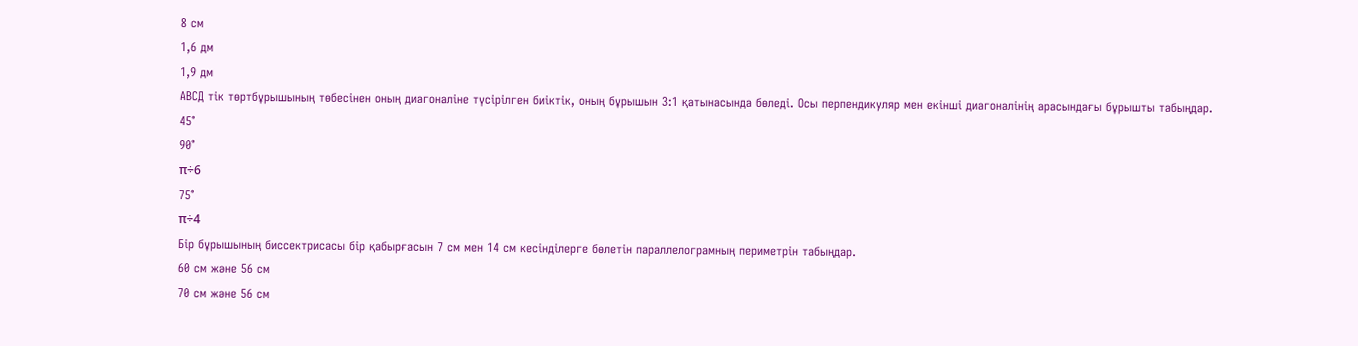8 см
1,6 дм
1,9 дм
АВСД тік төртбұрышының төбесінен оның диагоналіне түсірілген биіктік, оның бұрышын 3:1 қатынасында бөледі. Осы перпендикуляр мен екінші диагоналінің арасындағы бұрышты табыңдар.
45°
90°
π÷6
75°
π÷4
Бір бұрышының биссектрисасы бір қабырғасын 7 см мен 14 см кесінділерге бөлетін параллелограмның периметрін табыңдар.
60 см және 56 см
70 см және 56 см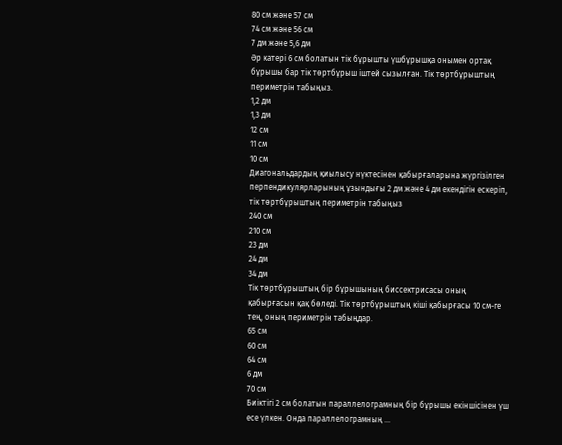80 см және 57 см
74 см және 56 см
7 дм және 5,6 дм
Әр катері 6 см болатын тік бұрышты үшбұрышқа онымен ортақ бұрышы бар тік төртбұрыш іштей сызылған. Тік төртбұрыштың периметрін табыңыз.
1,2 дм
1,3 дм
12 см
11 см
10 см
Диагональдардың қиылысу нүктесінен қабырғаларына жүргізілген перпендикулярларының ұзындығы 2 дм және 4 дм екендігін ескеріп, тік төртбұрыштың периметрін табыңыз
240 см
210 см
23 дм
24 дм
34 дм
Тік төртбұрыштың бір бұрышының биссектрисасы оның қабырғасын қақ бөледі. Тік төртбұрыштың кіші қабырғасы 10 см-ге тең, оның периметрін табыңдар.
65 см
60 см
64 см
6 дм
70 см
Биіктігі 2 см болатын параллелограмның бір бұрышы екіншісінен үш есе үлкен. Онда параллелограмның ...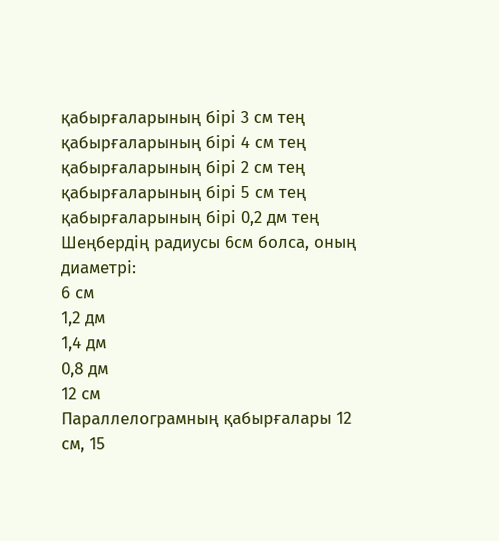қабырғаларының бірі 3 см тең
қабырғаларының бірі 4 см тең
қабырғаларының бірі 2 см тең
қабырғаларының бірі 5 см тең
қабырғаларының бірі 0,2 дм тең
Шеңбердің радиусы 6см болса, оның диаметрі:
6 см
1,2 дм
1,4 дм
0,8 дм
12 см
Параллелограмның қабырғалары 12 см, 15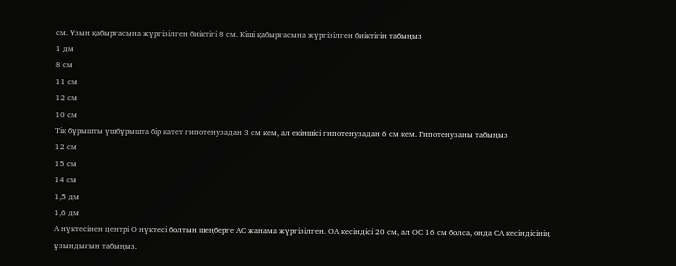см. Ұзын қабырғасына жүргізілген биіктігі 8 см. Кіші қабырғасына жүргізілген биіктігін табыңыз
1 дм
8 см
11 см
12 см
10 см
Тік бұрышты үшбұрышта бір катет гипотенузадан 3 см кем, ал екіншісі гипотенузадан 6 см кем. Гипотенузаны табыңыз
12 см
15 см
14 см
1,5 дм
1,6 дм
А нүктесінен центрі О нүктесі болтын шеңберге АС жанама жүргізілген. ОА кесіндісі 20 см, ал ОС 16 см болса, онда СА кесіндісінің ұзындығын табыңыз.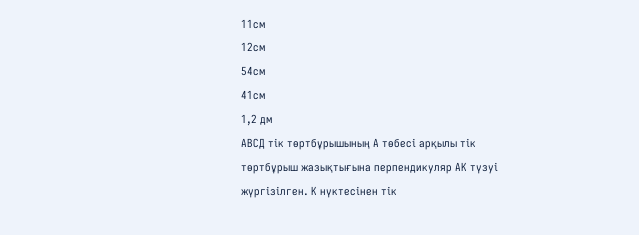11см
12см
54см
41см
1,2 дм
АВСД тік төртбұрышының А төбесі арқылы тік төртбұрыш жазықтығына перпендикуляр АК түзуі жүргізілген. К нүктесінен тік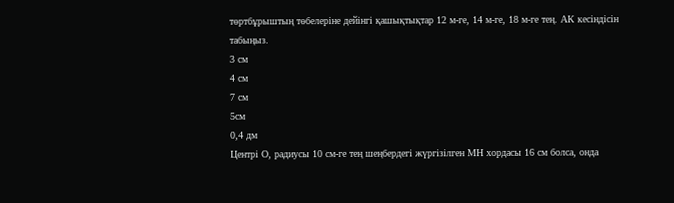төртбұрыштың төбелеріне дейінгі қашықтықтар 12 м-ге, 14 м-ге, 18 м-ге тең. АК кесіндісін табыңыз.
3 см
4 см
7 см
5см
0,4 дм
Центрі О, радиусы 10 см-ге тең шеңбердегі жүргізілген МН хордасы 16 см болса, онда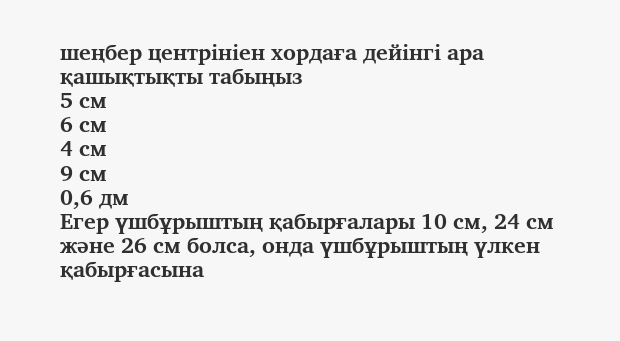шеңбер центрініен хордаға дейінгі ара қашықтықты табыңыз
5 см
6 см
4 см
9 см
0,6 дм
Егер үшбұрыштың қабырғалары 10 см, 24 см және 26 см болса, онда үшбұрыштың үлкен қабырғасына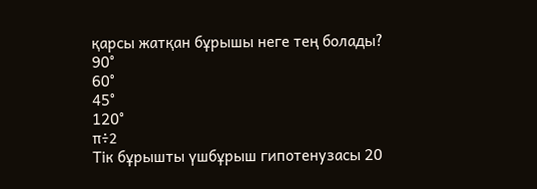қарсы жатқан бұрышы неге тең болады?
90°
60°
45°
120°
π÷2
Тік бұрышты үшбұрыш гипотенузасы 20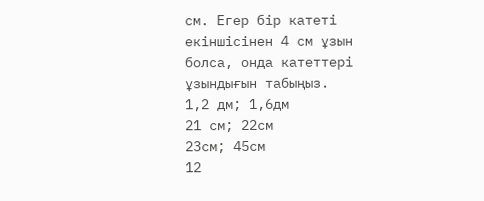см. Егер бір катеті екіншісінен 4 см ұзын болса, онда катеттері ұзындығын табыңыз.
1,2 дм; 1,6дм
21 см; 22см
23см; 45см
12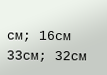см; 16см
33см; 32см